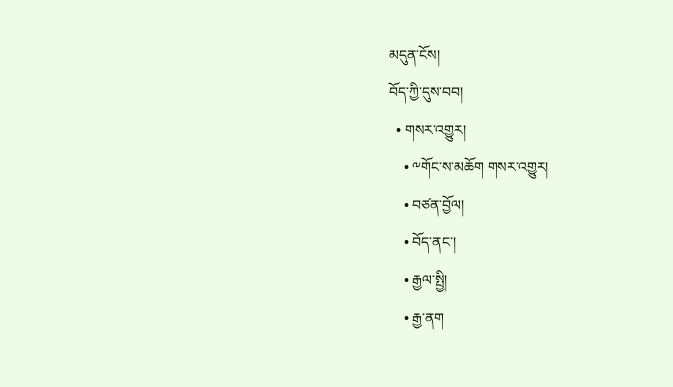མདུན་ངོས།
བོད་ཀྱི་དུས་བབ།
  • གསར་འགྱུར།
    • ༸གོང་ས་མཆོག གསར་འགྱུར།
    • བཙན་བྱོལ།
    • བོད་ནང་།
    • རྒྱལ་སྤྱི།
    • རྒྱ་ནག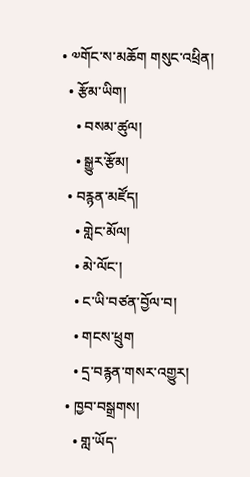• ༧གོང་ས་མཆོག གསུང་འཕྲིན།
  • རྩོམ་ཡིག།
    • བསམ་ཚུལ།
    • སྒྱུར་རྩོམ།
  • བརྙན་མཛོད།
    • གླེང་མོལ།
    • མེ་ལོང་།
    • ང་ཡི་བཙན་བྱོལ་བ།
    • གངས་ཕྲུག
    • དྲ་བརྙན་གསར་འགྱུར།
  • ཁྱབ་བསྒྲགས།
    • གླ་ཡོད་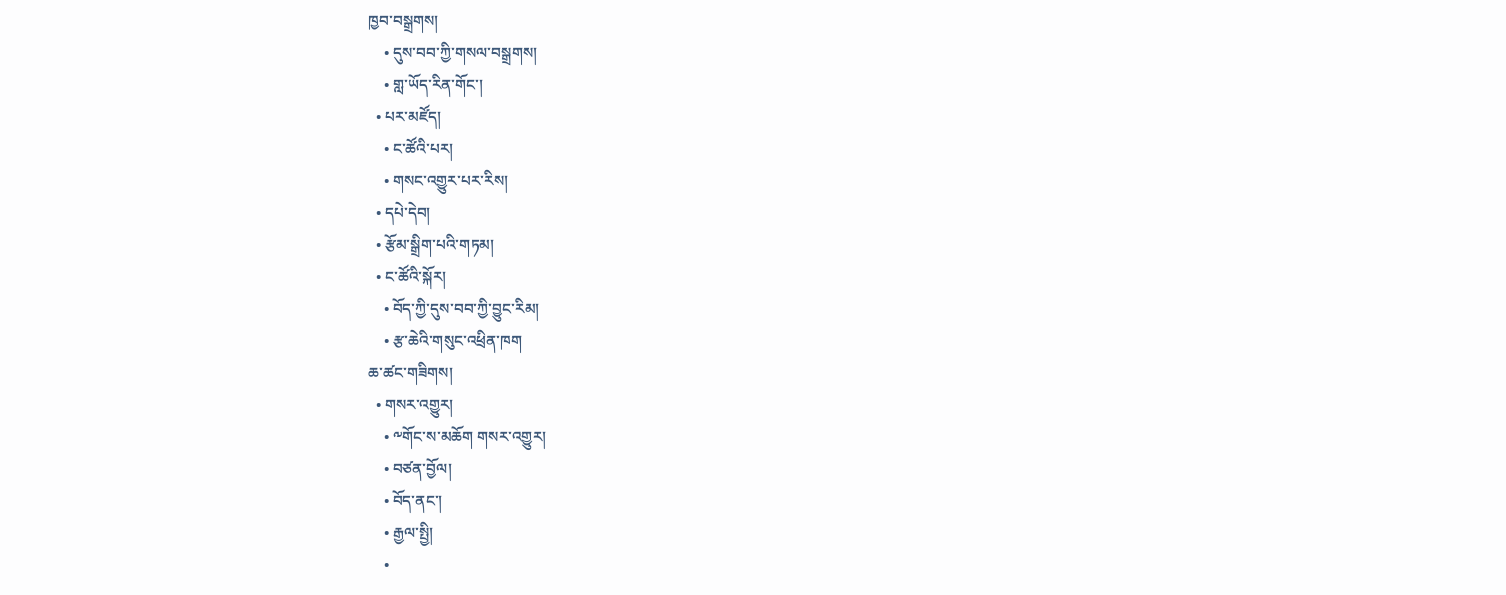ཁྱབ་བསྒྲགས།
    • དུས་བབ་ཀྱི་གསལ་བསྒྲགས།
    • གླ་ཡོད་རིན་གོང་།
  • པར་མཛོད།
    • ང་ཚོའི་པར།
    • གསང་འགྱུར་པར་རིས།
  • དཔེ་དེབ།
  • རྩོམ་སྒྲིག་པའི་གཏམ།
  • ང་ཚོའི་སྐོར།
    • བོད་ཀྱི་དུས་བབ་ཀྱི་བྱུང་རིམ།
    • རྩ་ཆེའི་གསུང་འཕྲིན་ཁག
ཆ་ཚང་གཟིགས།
  • གསར་འགྱུར།
    • ༸གོང་ས་མཆོག གསར་འགྱུར།
    • བཙན་བྱོལ།
    • བོད་ནང་།
    • རྒྱལ་སྤྱི།
    •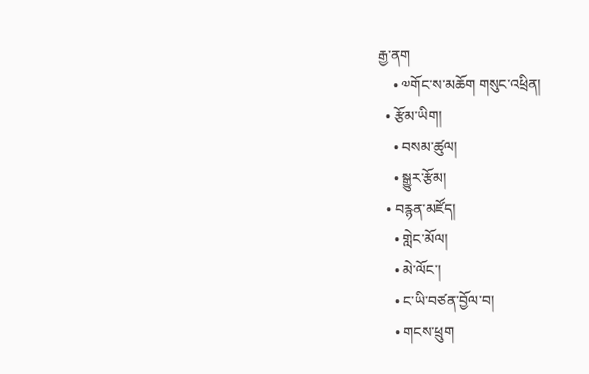རྒྱ་ནག
    • ༧གོང་ས་མཆོག གསུང་འཕྲིན།
  • རྩོམ་ཡིག།
    • བསམ་ཚུལ།
    • སྒྱུར་རྩོམ།
  • བརྙན་མཛོད།
    • གླེང་མོལ།
    • མེ་ལོང་།
    • ང་ཡི་བཙན་བྱོལ་བ།
    • གངས་ཕྲུག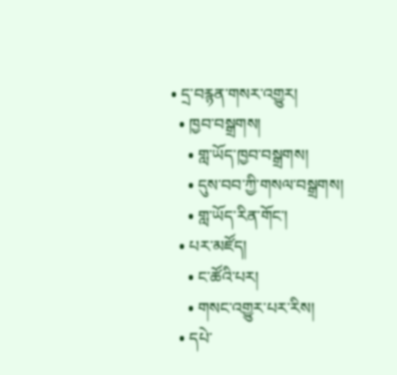• དྲ་བརྙན་གསར་འགྱུར།
  • ཁྱབ་བསྒྲགས།
    • གླ་ཡོད་ཁྱབ་བསྒྲགས།
    • དུས་བབ་ཀྱི་གསལ་བསྒྲགས།
    • གླ་ཡོད་རིན་གོང་།
  • པར་མཛོད།
    • ང་ཚོའི་པར།
    • གསང་འགྱུར་པར་རིས།
  • དཔེ་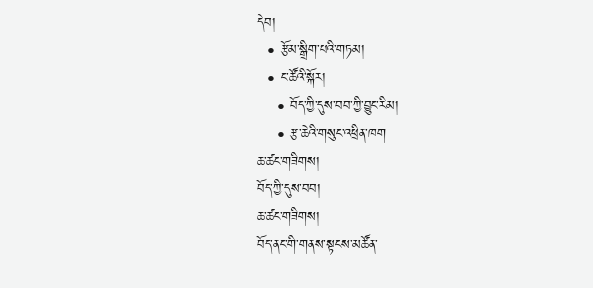དེབ།
  • རྩོམ་སྒྲིག་པའི་གཏམ།
  • ང་ཚོའི་སྐོར།
    • བོད་ཀྱི་དུས་བབ་ཀྱི་བྱུང་རིམ།
    • རྩ་ཆེའི་གསུང་འཕྲིན་ཁག
ཆ་ཚང་གཟིགས།
བོད་ཀྱི་དུས་བབ།
ཆ་ཚང་གཟིགས།
བོད་ནང་གི་གནས་སྟངས་མཚོན་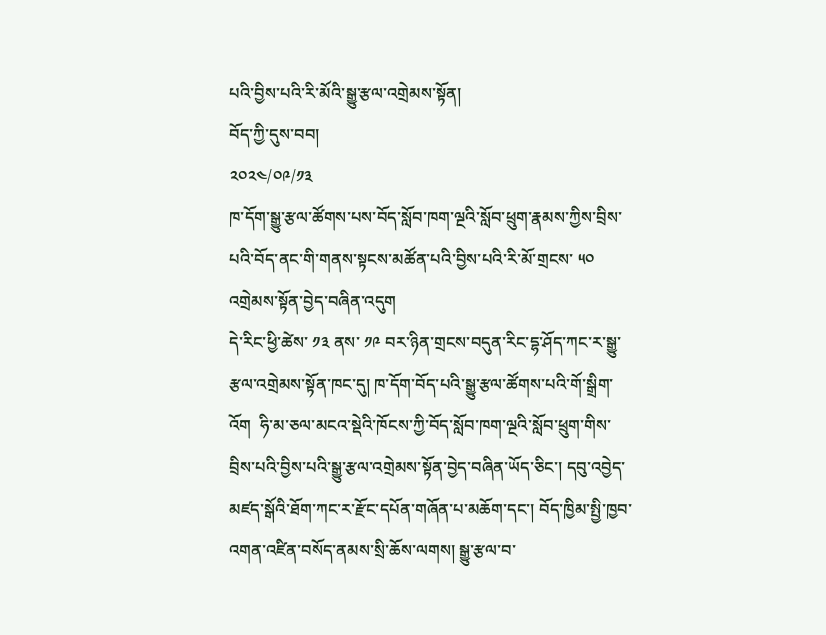པའི་བྱིས་པའི་རི་མོའི་སྒྱུ་རྩལ་འགྲེམས་སྟོན།
བོད་ཀྱི་དུས་བབ།
༢༠༢༤/༠༩/༡༣
ཁ་དོག་སྒྱུ་རྩལ་ཚོགས་པས་བོད་སློབ་ཁག་ལྔའི་སློབ་ཕྲུག་རྣམས་ཀྱིས་བྲིས་པའི་བོད་ནང་གི་གནས་སྟངས་མཚོན་པའི་བྱིས་པའི་རི་མོ་གྲངས་ ༥༠ འགྲེམས་སྟོན་བྱེད་བཞིན་འདུག
དེ་རིང་ཕྱི་ཚེས་ ༡༣ ནས་ ༡༩ བར་ཉིན་གྲངས་བདུན་རིང་དྷ་ཤོད་ཀང་ར་སྒྱུ་རྩལ་འགྲེམས་སྟོན་ཁང་དུ། ཁ་དོག་བོད་པའི་སྒྱུ་རྩལ་ཚོགས་པའི་གོ་སྒྲིག་འོག  ཧི་མ་ཅལ་མངའ་སྡེའི་ཁོངས་ཀྱི་བོད་སློབ་ཁག་ལྔའི་སློབ་ཕྲུག་གིས་བྲིས་པའི་བྱིས་པའི་སྒྱུ་རྩལ་འགྲེམས་སྟོན་བྱེད་བཞིན་ཡོད་ཅིང་། དབུ་འབྱེད་མཛད་སྒོའི་ཐོག་ཀང་ར་རྫོང་དཔོན་གཞོན་པ་མཆོག་དང་། བོད་ཁྱིམ་སྤྱི་ཁྱབ་འགན་འཛིན་བསོད་ནམས་སྲི་ཆོས་ལགས། སྒྱུ་རྩལ་བ་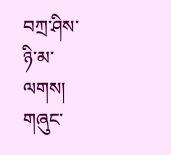བཀྲ་ཤིས་ཉི་མ་ལགས། གཞུང་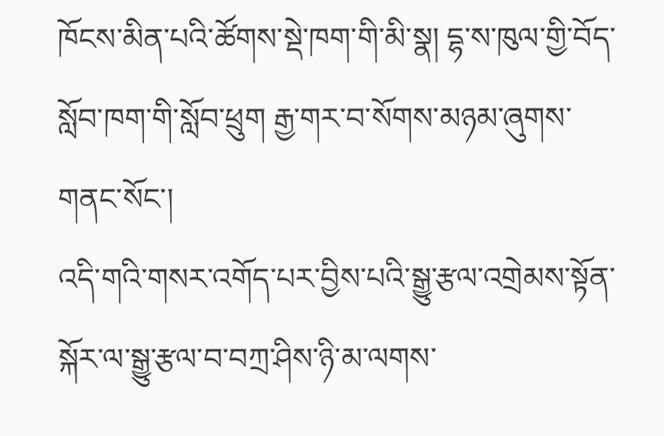ཁོངས་མིན་པའི་ཚོགས་སྡེ་ཁག་གི་མི་སྣ། དྷ་ས་ཁུལ་གྱི་བོད་སློབ་ཁག་གི་སློབ་ཕྲུག རྒྱ་གར་བ་སོགས་མཉམ་ཞུགས་གནང་སོང་།
འདི་གའི་གསར་འགོད་པར་བྱིས་པའི་སྒྱུ་རྩལ་འགྲེམས་སྟོན་སྐོར་ལ་སྒྱུ་རྩལ་བ་བཀྲ་ཤིས་ཉི་མ་ལགས་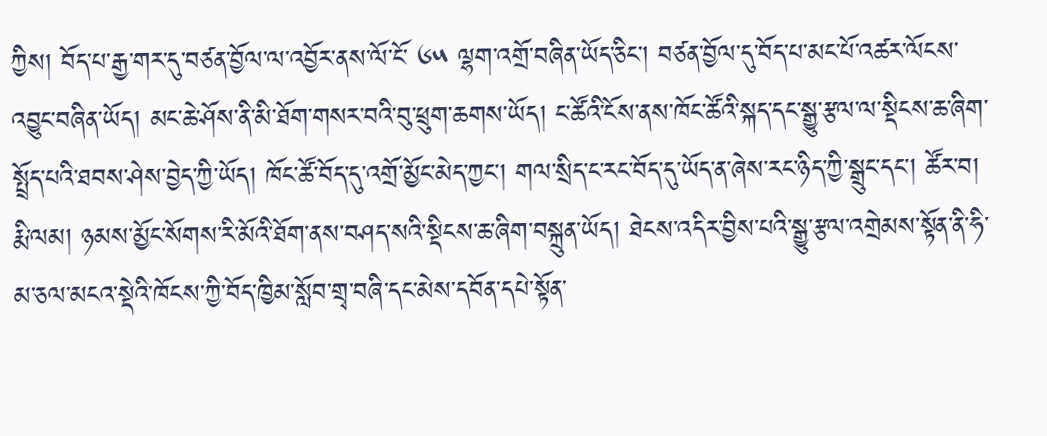ཀྱིས། བོད་པ་རྒྱ་གར་དུ་བཙན་བྱོལ་ལ་འབྱོར་ནས་ལོ་ངོ་ ༦༥ ལྷག་འགྲོ་བཞིན་ཡོད་ཅིང་། བཙན་བྱོལ་དུ་བོད་པ་མང་པོ་འཚར་ལོངས་འབྱུང་བཞིན་ཡོད། མང་ཆེ་ཤོས་ནི་མི་ཐོག་གསར་བའི་བུ་ཕྲུག་ཆགས་ཡོད། ང་ཚོའི་ངོས་ནས་ཁོང་ཚོའི་སྐད་དང་སྒྱུ་རྩལ་ལ་སྡིངས་ཆ་ཞིག་སྤྲོད་པའི་ཐབས་ཤེས་བྱེད་ཀྱི་ཡོད། ཁོང་ཚོ་བོད་དུ་འགྲོ་མྱོང་མེད་ཀྱང་། གལ་སྲིད་ང་རང་བོད་དུ་ཡོད་ན་ཞེས་རང་ཉིད་ཀྱི་སྒྲུང་དང་། ཚོར་བ། རྨི་ལམ། ཉམས་མྱོང་སོགས་རི་མོའི་ཐོག་ནས་བཤད་སའི་སྡིངས་ཆ་ཞིག་བསྐྲུན་ཡོད། ཐེངས་འདིར་བྱིས་པའི་སྒྱུ་རྩལ་འགྲེམས་སྟོན་ནི་ཧི་མ་ཅལ་མངའ་སྡེའི་ཁོངས་ཀྱི་བོད་ཁྱིམ་སློབ་གྲྭ་བཞི་དང་མེས་དབོན་དཔེ་སྟོན་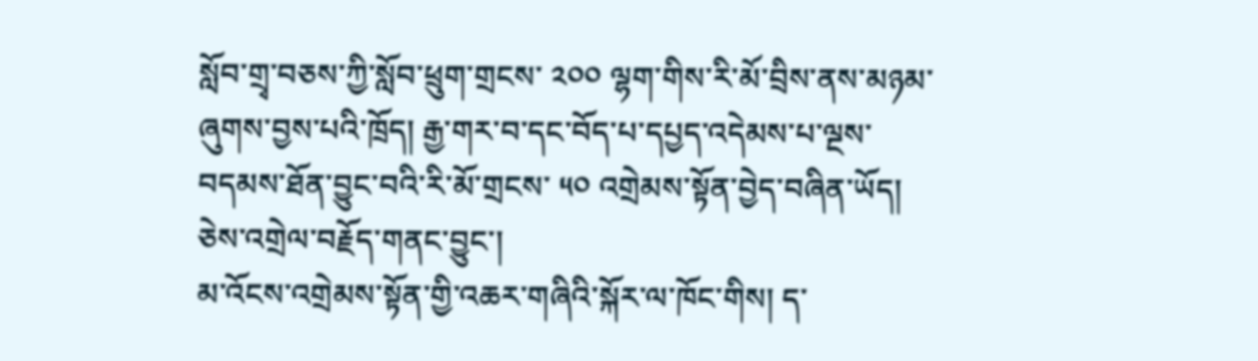སློབ་གྲྭ་བཅས་ཀྱི་སློབ་ཕྲུག་གྲངས་ ༢༠༠ ལྷག་གིས་རི་མོ་བྲིས་ནས་མཉམ་ཞུགས་བྱས་པའི་ཁྲོད། རྒྱ་གར་བ་དང་བོད་པ་དཔྱད་འདེམས་པ་ལྔས་བདམས་ཐོན་བྱུང་བའི་རི་མོ་གྲངས་ ༥༠ འགྲེམས་སྟོན་བྱེད་བཞིན་ཡོད། ཅེས་འགྲེལ་བརྗོད་གནང་བྱུང་།
མ་འོངས་འགྲེམས་སྟོན་གྱི་འཆར་གཞིའི་སྐོར་ལ་ཁོང་གིས། ད་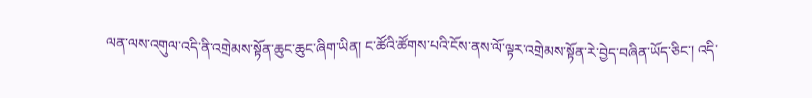ལན་ལས་འགུལ་འདི་ནི་འགྲེམས་སྟོན་ཆུང་ཆུང་ཞིག་ཡིན། ང་ཚོའི་ཚོགས་པའི་ངོས་ནས་ལོ་ལྟར་འགྲེམས་སྟོན་རེ་བྱེད་བཞིན་ཡོད་ཅིང་། འདི་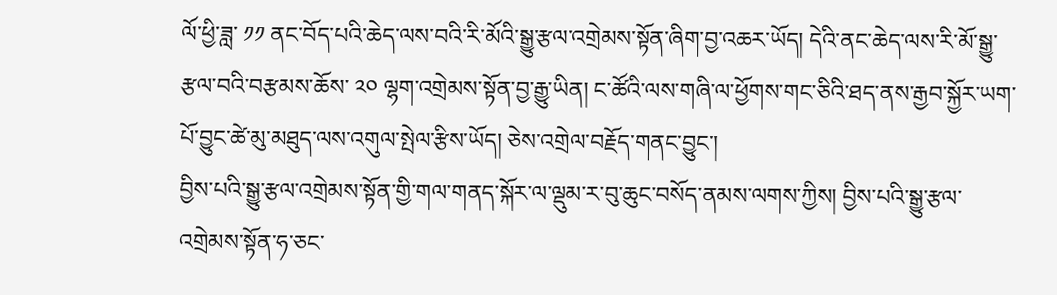ལོ་ཕྱི་ཟླ་ ༡༡ ནང་བོད་པའི་ཆེད་ལས་བའི་རི་མོའི་སྒྱུ་རྩལ་འགྲེམས་སྟོན་ཞིག་བྱ་འཆར་ཡོད། དེའི་ནང་ཆེད་ལས་རི་མོ་སྒྱུ་རྩལ་བའི་བརྩམས་ཆོས་ ༢༠ ལྷག་འགྲེམས་སྟོན་བྱ་རྒྱུ་ཡིན། ང་ཚོའི་ལས་གཞི་ལ་ཕྱོགས་གང་ཅིའི་ཐད་ནས་རྒྱབ་སྐྱོར་ཡག་པོ་བྱུང་ཚེ་མུ་མཐུད་ལས་འགུལ་སྤེལ་རྩིས་ཡོད། ཅེས་འགྲེལ་བརྗོད་གནང་བྱུང་།
བྱིས་པའི་སྒྱུ་རྩལ་འགྲེམས་སྟོན་གྱི་གལ་གནད་སྐོར་ལ་ལྡུམ་ར་བུ་ཆུང་བསོད་ནམས་ལགས་ཀྱིས། བྱིས་པའི་སྒྱུ་རྩལ་འགྲེམས་སྟོན་ཧ་ཅང་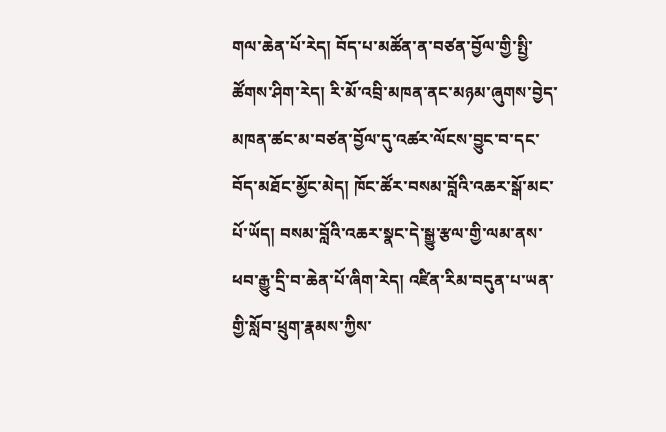གལ་ཆེན་པོ་རེད། བོད་པ་མཚོན་ན་བཙན་བྱོལ་གྱི་སྤྱི་ཚོགས་ཤིག་རེད། རི་མོ་འབྲི་མཁན་ནང་མཉམ་ཞུགས་བྱེད་མཁན་ཚང་མ་བཙན་བྱོལ་དུ་འཚར་ལོངས་བྱུང་བ་དང་བོད་མཐོང་མྱོང་མེད། ཁོང་ཚོར་བསམ་བློའི་འཆར་སྒོ་མང་པོ་ཡོད། བསམ་བློའི་འཆར་སྣང་དེ་སྒྱུ་རྩལ་གྱི་ལམ་ནས་ཕབ་རྒྱུ་དྲི་བ་ཆེན་པོ་ཞིག་རེད། འཛིན་རིམ་བདུན་པ་ཡན་གྱི་སློབ་ཕྲུག་རྣམས་ཀྱིས་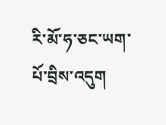རི་མོ་ཧ་ཅང་ཡག་པོ་བྲིས་འདུག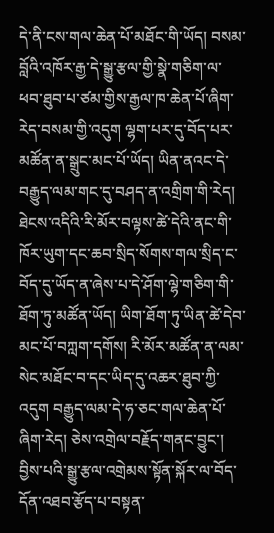དེ་ནི་ངས་གལ་ཆེན་པོ་མཐོང་གི་ཡོད། བསམ་བློའི་འཁོར་རྒྱ་དེ་སྒྱུ་རྩལ་གྱི་སྣེ་གཅིག་ལ་ཕབ་ཐུབ་པ་ཙམ་གྱིས་རྒྱལ་ཁ་ཆེན་པོ་ཞིག་རེད་བསམ་གྱི་འདུག ལྷག་པར་དུ་བོད་པར་མཚོན་ན་སྒྲུང་མང་པོ་ཡོད། ཡིན་ནའང་དེ་བརྒྱུད་ལམ་གང་དུ་བཤད་ན་འགྲིག་གི་རེད། ཐེངས་འདིའི་རི་མོར་བལྟས་ཚེ་དེའི་ནང་གི་ཁོར་ཡུག་དང་ཆབ་སྲིད་སོགས་གལ་སྲིད་ང་བོད་དུ་ཡོད་ན་ཞེས་པ་དེ་ཤོག་ལྷེ་གཅིག་གི་ཐོག་ཏུ་མཚོན་ཡོད། ཡིག་ཐོག་ཏུ་ཡིན་ཚེ་དེབ་མང་པོ་བཀླག་དགོས། རི་མོར་མཚོན་ན་ལམ་སེང་མཐོང་བ་དང་ཡིད་དུ་འཆར་ཐུབ་ཀྱི་འདུག བརྒྱུད་ལམ་དེ་ཧ་ཅང་གལ་ཆེན་པོ་ཞིག་རེད། ཅེས་འགྲེལ་བརྗོད་གནང་བྱུང་།
བྱིས་པའི་སྒྱུ་རྩལ་འགྲེམས་སྟོན་སྐོར་ལ་བོད་དོན་འཐབ་རྩོད་པ་བསྟན་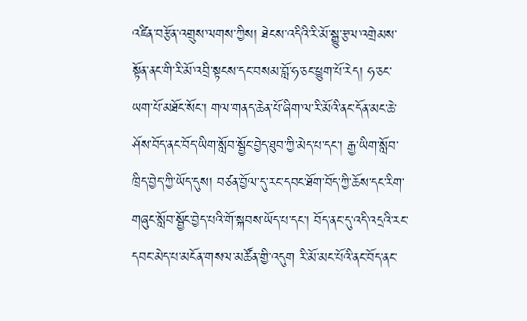འཛིན་བརྩོན་འགྲུས་ལགས་ཀྱིས། ཐེངས་འདིའི་རི་མོ་སྒྱུ་རྩལ་འགྲེམས་སྟོན་ནང་གི་རི་མོ་འབྲི་སྟངས་དང་བསམ་བློ་ཧ་ཅང་ཕྱུག་པོ་རེད། ཧ་ཅང་ཡག་པོ་མཐོང་སོང་། གལ་གནད་ཆེན་པོ་ཞིག་ལ་རི་མོའི་ནང་དོན་མང་ཆེ་ཤོས་བོད་ནང་བོད་ཡིག་སློབ་སྦྱོང་བྱེད་ཐུབ་ཀྱི་མེད་པ་དང་། རྒྱ་ཡིག་སློབ་ཁྲིད་བྱེད་ཀྱི་ཡོད་དུས། བཙན་བྱོལ་དུ་རང་དབང་ཐོག་བོད་ཀྱི་ཆོས་དང་རིག་གཞུང་སློབ་སྦྱོང་བྱེད་པའི་གོ་སྐབས་ཡོད་པ་དང་། བོད་ནང་དུ་འདི་འདྲའི་རང་དབང་མེད་པ་མངོན་གསལ་མཚོན་གྱི་འདུག རི་མོ་མང་པོའི་ནང་བོད་ནང་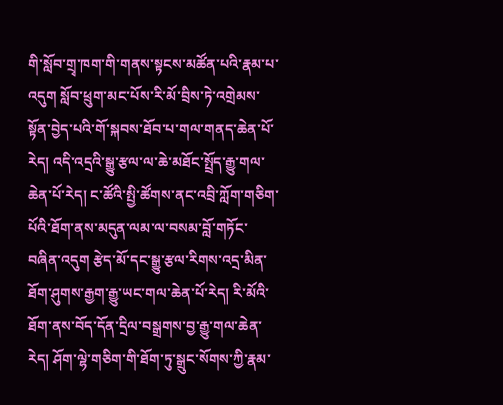གི་སློབ་གྲྭ་ཁག་གི་གནས་སྟངས་མཚོན་པའི་རྣམ་པ་འདུག སློབ་ཕྲུག་མང་པོས་རི་མོ་བྲིས་ཏེ་འགྲེམས་སྟོན་བྱེད་པའི་གོ་སྐབས་ཐོབ་པ་གལ་གནད་ཆེན་པོ་རེད། འདི་འདྲའི་སྒྱུ་རྩལ་ལ་ཆེ་མཐོང་སྤྲོད་རྒྱུ་གལ་ཆེན་པོ་རེད། ང་ཚོའི་སྤྱི་ཚོགས་ནང་འབྲི་ཀློག་གཅིག་པོའི་ཐོག་ནས་མདུན་ལམ་ལ་བསམ་བློ་གཏོང་བཞིན་འདུག རྩེད་མོ་དང་སྒྱུ་རྩལ་རིགས་འདྲ་མིན་ཐོག་ཤུགས་རྒྱག་རྒྱུ་ཡང་གལ་ཆེན་པོ་རེད། རི་མོའི་ཐོག་ནས་བོད་དོན་དྲིལ་བསྒྲགས་བྱ་རྒྱུ་གལ་ཆེན་རེད། ཤོག་ལྷེ་གཅིག་གི་ཐོག་ཏུ་སྒྲུང་སོགས་ཀྱི་རྣམ་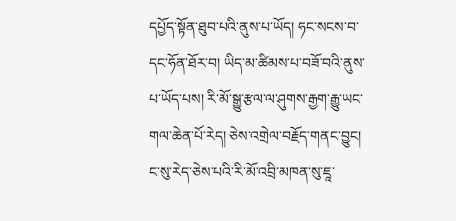དཔྱོད་སྟོན་ཐུབ་པའི་ནུས་པ་ཡོད། ཧང་སངས་བ་དང་ཧོན་ཐོར་བ། ཡིད་མ་ཚིམས་པ་བཟོ་བའི་ནུས་པ་ཡོད་པས། རི་མོ་སྒྱུ་རྩལ་ལ་ཤུགས་རྒྱག་རྒྱུ་ཡང་གལ་ཆེན་པོ་རེད། ཅེས་འགྲེལ་བརྗོད་གནང་བྱུང།
ང་སུ་རེད་ཅེས་པའི་རི་མོ་འབྲི་མཁན་སུ་ཇཱ་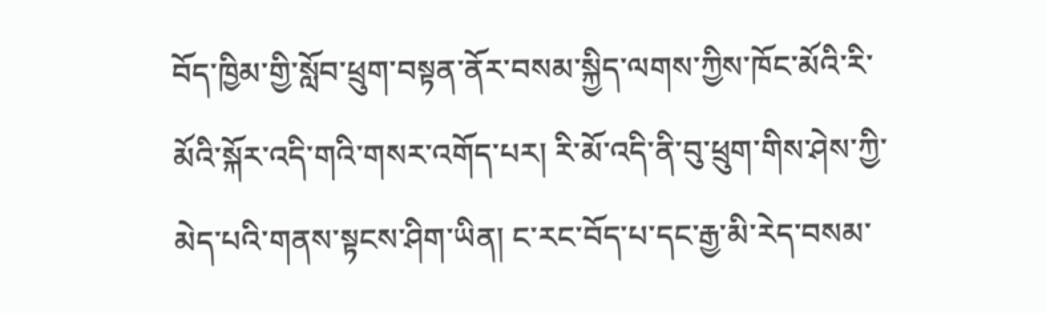བོད་ཁྱིམ་གྱི་སློབ་ཕྲུག་བསྟན་ནོར་བསམ་སྐྱིད་ལགས་ཀྱིས་ཁོང་མོའི་རི་མོའི་སྐོར་འདི་གའི་གསར་འགོད་པར། རི་མོ་འདི་ནི་བུ་ཕྲུག་གིས་ཤེས་ཀྱི་མེད་པའི་གནས་སྟངས་ཤིག་ཡིན། ང་རང་བོད་པ་དང་རྒྱ་མི་རེད་བསམ་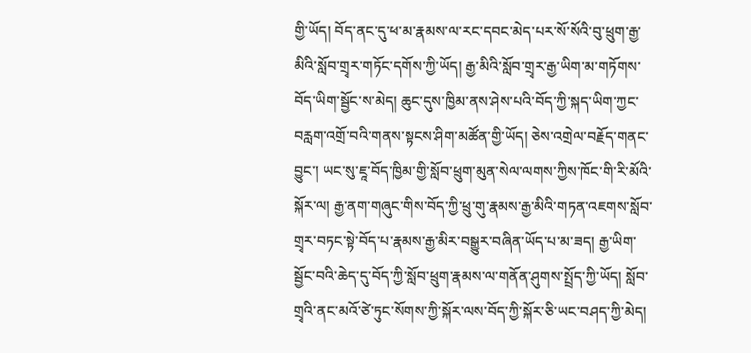གྱི་ཡོད། བོད་ནང་དུ་ཕ་མ་རྣམས་ལ་རང་དབང་མེད་པར་སོ་སོའི་བུ་ཕྲུག་རྒྱ་མིའི་སློབ་གྲྭར་གཏོང་དགོས་ཀྱི་ཡོད། རྒྱ་མིའི་སློབ་གྲྭར་རྒྱ་ཡིག་མ་གཏོགས་བོད་ཡིག་སྦྱོང་ས་མེད། ཆུང་དུས་ཁྱིམ་ནས་ཤེས་པའི་བོད་ཀྱི་སྐད་ཡིག་ཀྱང་བརླག་འགྲོ་བའི་གནས་སྟངས་ཤིག་མཚོན་གྱི་ཡོད། ཅེས་འགྲེལ་བརྗོད་གནང་བྱུང་། ཡང་སུ་ཇཱ་བོད་ཁྱིམ་གྱི་སློབ་ཕྲུག་མུན་སེལ་ལགས་ཀྱིས་ཁོང་གི་རི་མོའི་སྐོར་ལ། རྒྱ་ནག་གཞུང་གིས་བོད་ཀྱི་ཕྲུ་གུ་རྣམས་རྒྱ་མིའི་གཏན་འཇགས་སློབ་གྲྭར་བཏང་སྟེ་བོད་པ་རྣམས་རྒྱ་མིར་བསྒྱུར་བཞིན་ཡོད་པ་མ་ཟད། རྒྱ་ཡིག་སྦྱོང་བའི་ཆེད་དུ་བོད་ཀྱི་སློབ་ཕྲུག་རྣམས་ལ་གནོན་ཤུགས་སྤྲོད་ཀྱི་ཡོད། སློབ་གྲྭའི་ནང་མའོ་ཙེ་ཏུང་སོགས་ཀྱི་སྐོར་ལས་བོད་ཀྱི་སྐོར་ཅི་ཡང་བཤད་ཀྱི་མེད།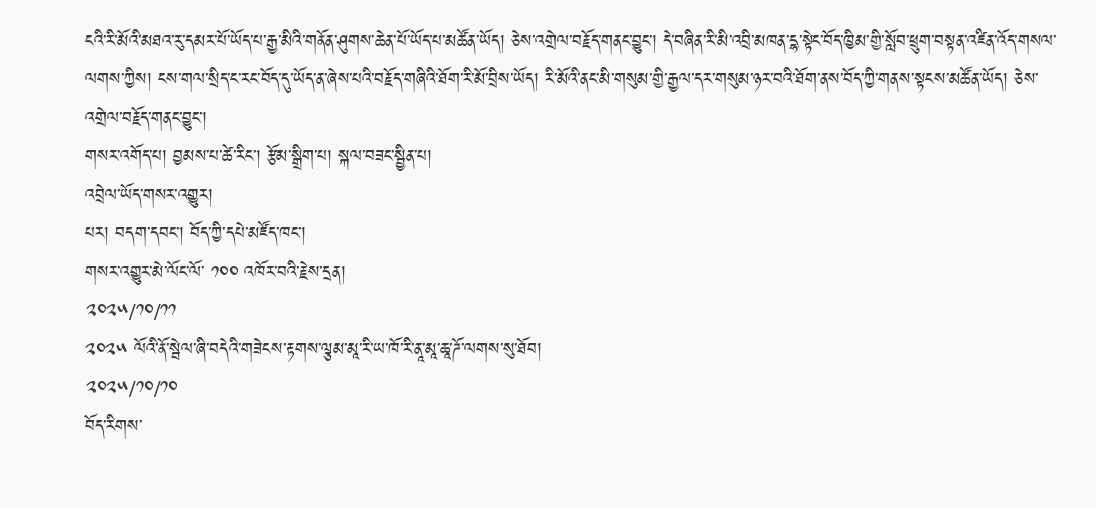ངའི་རི་མོའི་མཐའ་རུ་དམར་པོ་ཡོད་པ་རྒྱ་མིའི་གནོན་ཤུགས་ཆེན་པོ་ཡོད་པ་མཚོན་ཡོད། ཅེས་འགྲེལ་བརྗོད་གནང་བྱུང་། དེ་བཞིན་རི་མི་འབྲི་མཁན་དྷ་སྟེང་བོད་ཁྱིམ་གྱི་སློབ་ཕྲུག་བསྟན་འཛིན་འོད་གསལ་ལགས་ཀྱིས། ངས་གལ་སྲིད་ང་རང་བོད་དུ་ཡོད་ན་ཞེས་པའི་བརྗོད་གཞིའི་ཐོག་རི་མོ་བྲིས་ཡོད། རི་མོའི་ནང་མི་གསུམ་གྱི་རྒྱལ་དར་གསུམ་ཉར་བའི་ཐོག་ནས་བོད་ཀྱི་གནས་སྟངས་མཚོན་ཡོད། ཅེས་འགྲེལ་བརྗོད་གནང་བྱུང་།
གསར་འགོད་པ། བྱམས་པ་ཚེ་རིང་། རྩོམ་སྒྲིག་པ། སྐལ་བཟང་སྦྱིན་པ།
འབྲེལ་ཡོད་གསར་འགྱུར།
པར། བདག་དབང་། བོད་ཀྱི་དཔེ་མཛོད་ཁང་།
གསར་འགྱུར་མེ་ལོང་ལོ་ ༡༠༠ འཁོར་བའི་རྗེས་དྲན།
༢༠༢༥/༡༠/༡༡
༢༠༢༥ ལོའི་ནོ་སྦེལ་ཞི་བདེའི་གཟེངས་རྟགས་ལྕམ་མཱ་རི་ཡ་ཁོ་རི་ནཱ་མཱ་ཆཱ་ཌོ་ལགས་སུ་ཐོབ།
༢༠༢༥/༡༠/༡༠
བོད་རིགས་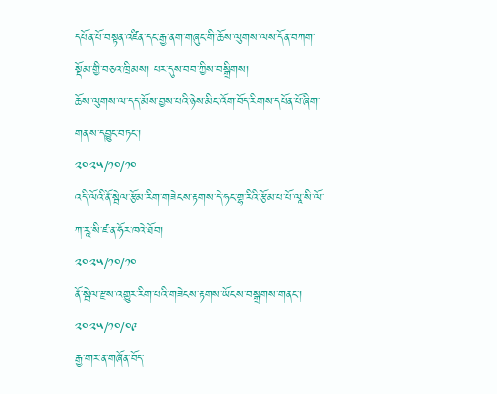དཔོན་པོ་བསྟན་འཛིན་དང་རྒྱ་ནག་གཞུང་གི་ཆོས་ལུགས་ལས་དོན་བཀག་སྡོམ་གྱི་བཅའ་ཁྲིམས། པར་དུས་བབ་ཀྱིས་བསྒྲིགས།
ཆོས་ལུགས་ལ་དད་མོས་བྱས་པའི་ཉེས་མིང་འོག་བོད་རིགས་དཔོན་པོ་ཞིག་གནས་དབྱུང་བཏང་།
༢༠༢༥/༡༠/༡༠
འདི་ལོའི་ནོ་སྦེལ་རྩོམ་རིག་གཟེངས་རྟགས་དེ་ཧང་གྷ་རིའི་རྩོམ་པ་པོ་ལཱ་སི་ལོ་ཀ་རཱ་སི་ཛ་ན་ཧོར་ཁའེ་ཐོབ།
༢༠༢༥/༡༠/༡༠
ནོ་སྦེལ་རྫས་འགྱུར་རིག་པའི་གཟེངས་རྟགས་ཡོངས་བསྒྲགས་གནང་།
༢༠༢༥/༡༠/༠༩
རྒྱ་གར་ན་གཞོན་བོད་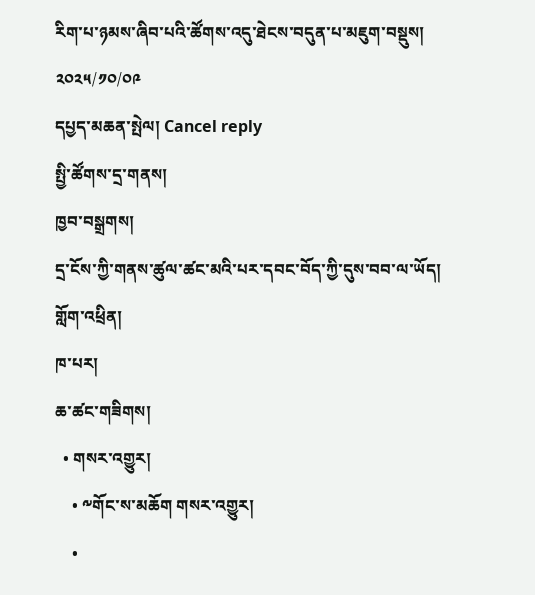རིག་པ་ཉམས་ཞིབ་པའི་ཚོགས་འདུ་ཐེངས་བདུན་པ་མཇུག་བསྡུས།
༢༠༢༥/༡༠/༠༩
དཔྱད་མཆན་སྤེལ། Cancel reply
སྤྱི་ཚོགས་དྲ་གནས།
ཁྱབ་བསྒྲགས།
དྲ་ངོས་ཀྱི་གནས་ཚུལ་ཚང་མའི་པར་དབང་བོད་ཀྱི་དུས་བབ་ལ་ཡོད།
གློག་འཕྲིན།
ཁ་པར།
ཆ་ཚང་གཟིགས།
  • གསར་འགྱུར།
    • ༸གོང་ས་མཆོག གསར་འགྱུར།
    •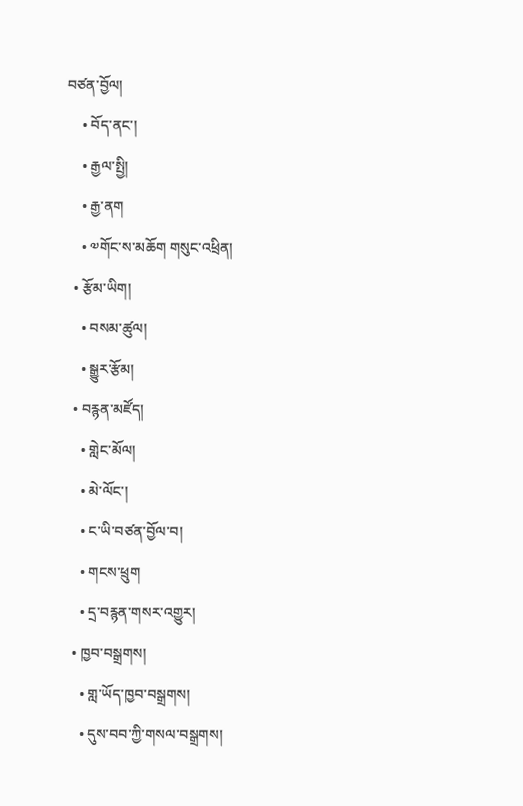བཙན་བྱོལ།
    • བོད་ནང་།
    • རྒྱལ་སྤྱི།
    • རྒྱ་ནག
    • ༧གོང་ས་མཆོག གསུང་འཕྲིན།
  • རྩོམ་ཡིག།
    • བསམ་ཚུལ།
    • སྒྱུར་རྩོམ།
  • བརྙན་མཛོད།
    • གླེང་མོལ།
    • མེ་ལོང་།
    • ང་ཡི་བཙན་བྱོལ་བ།
    • གངས་ཕྲུག
    • དྲ་བརྙན་གསར་འགྱུར།
  • ཁྱབ་བསྒྲགས།
    • གླ་ཡོད་ཁྱབ་བསྒྲགས།
    • དུས་བབ་ཀྱི་གསལ་བསྒྲགས།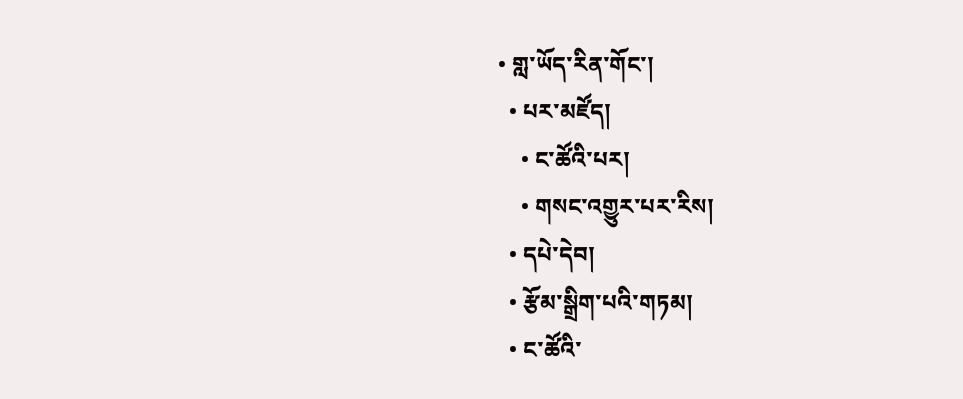• གླ་ཡོད་རིན་གོང་།
  • པར་མཛོད།
    • ང་ཚོའི་པར།
    • གསང་འགྱུར་པར་རིས།
  • དཔེ་དེབ།
  • རྩོམ་སྒྲིག་པའི་གཏམ།
  • ང་ཚོའི་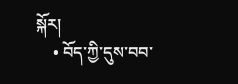སྐོར།
    • བོད་ཀྱི་དུས་བབ་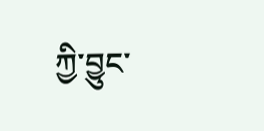ཀྱི་བྱུང་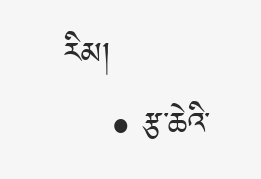རིམ།
    • རྩ་ཆེའི་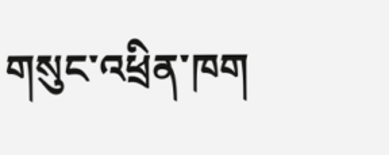གསུང་འཕྲིན་ཁག